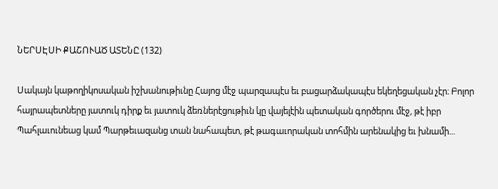ՆԵՐՍԷՍԻ ՔԱՇՈՒԱԾ ԱՏԵՆԸ (132)

Սակայն կաթողիկոսական իշխանութիւնը Հայոց մէջ պարզապէս եւ բացարձակապէս եկեղեցական չէր։ Բոլոր հայրապետները յատուկ դիրք եւ յատուկ ձեռներէցութիւն կը վայելէին պետական գործերու մէջ, թէ իբր Պահլաւունեաց կամ Պարթեւազանց տան նահապետ, թէ թագաւորական տոհմին արենակից եւ խնամի...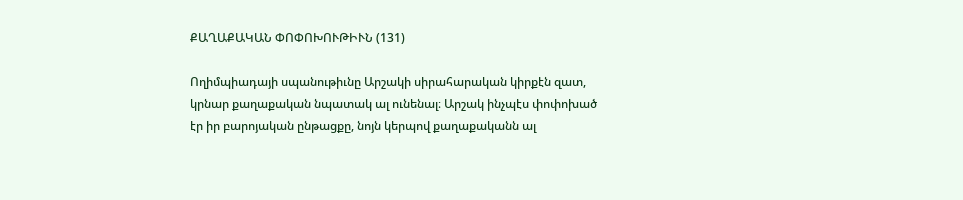ՔԱՂԱՔԱԿԱՆ ՓՈՓՈԽՈՒԹԻՒՆ (131)

Ողիմպիադայի սպանութիւնը Արշակի սիրահարական կիրքէն զատ, կրնար քաղաքական նպատակ ալ ունենալ։ Արշակ ինչպէս փոփոխած էր իր բարոյական ընթացքը, նոյն կերպով քաղաքականն ալ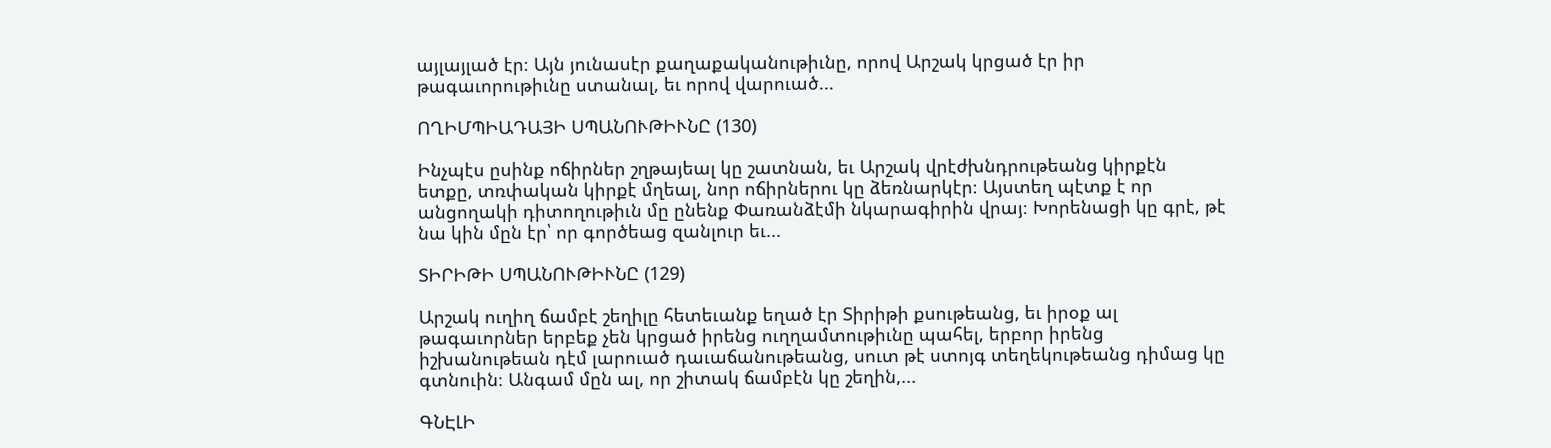այլայլած էր։ Այն յունասէր քաղաքականութիւնը, որով Արշակ կրցած էր իր թագաւորութիւնը ստանալ, եւ որով վարուած...

ՈՂԻՄՊԻԱԴԱՅԻ ՍՊԱՆՈՒԹԻՒՆԸ (130)

Ինչպէս ըսինք ոճիրներ շղթայեալ կը շատնան, եւ Արշակ վրէժխնդրութեանց կիրքէն ետքը, տռփական կիրքէ մղեալ, նոր ոճիրներու կը ձեռնարկէր։ Այստեղ պէտք է որ անցողակի դիտողութիւն մը ընենք Փառանձէմի նկարագիրին վրայ։ Խորենացի կը գրէ, թէ նա կին մըն էր՝ որ գործեաց զանլուր եւ...

ՏԻՐԻԹԻ ՍՊԱՆՈՒԹԻՒՆԸ (129)

Արշակ ուղիղ ճամբէ շեղիլը հետեւանք եղած էր Տիրիթի քսութեանց, եւ իրօք ալ թագաւորներ երբեք չեն կրցած իրենց ուղղամտութիւնը պահել, երբոր իրենց իշխանութեան դէմ լարուած դաւաճանութեանց, սուտ թէ ստոյգ տեղեկութեանց դիմաց կը գտնուին։ Անգամ մըն ալ, որ շիտակ ճամբէն կը շեղին,...

ԳՆԷԼԻ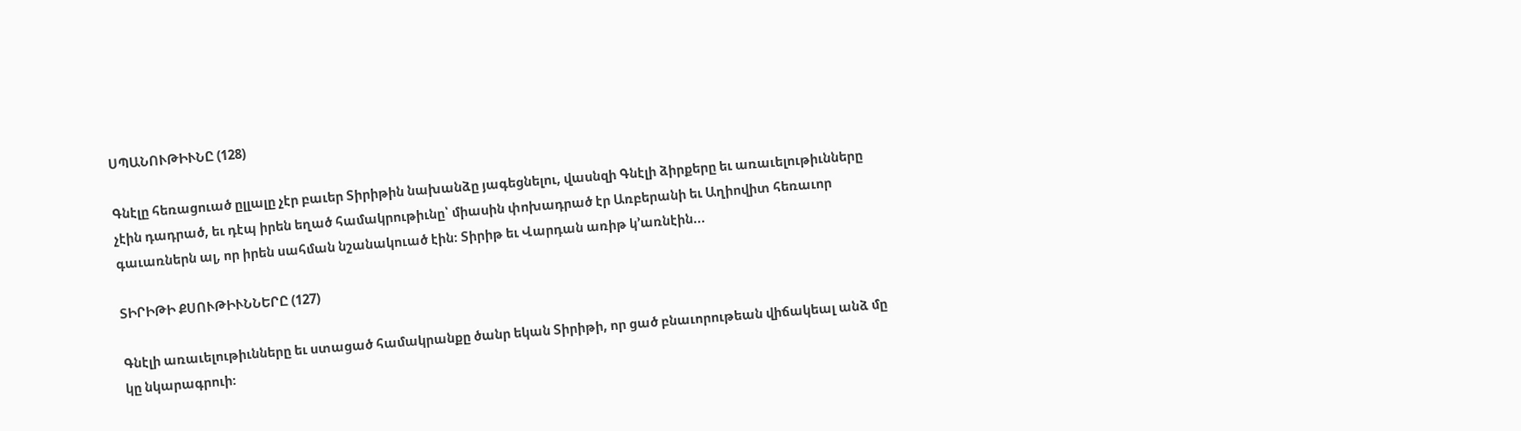ՍՊԱՆՈՒԹԻՒՆԸ (128)

Գնէլը հեռացուած ըլլալը չէր բաւեր Տիրիթին նախանձը յագեցնելու, վասնզի Գնէլի ձիրքերը եւ առաւելութիւնները չէին դադրած, եւ դէպ իրեն եղած համակրութիւնը՝ միասին փոխադրած էր Առբերանի եւ Աղիովիտ հեռաւոր գաւառներն ալ, որ իրեն սահման նշանակուած էին։ Տիրիթ եւ Վարդան առիթ կ’առնէին...

ՏԻՐԻԹԻ ՔՍՈՒԹԻՒՆՆԵՐԸ (127)

Գնէլի առաւելութիւնները եւ ստացած համակրանքը ծանր եկան Տիրիթի, որ ցած բնաւորութեան վիճակեալ անձ մը կը նկարագրուի։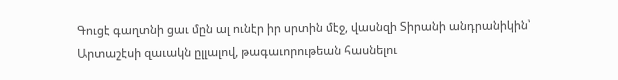Գուցէ գաղտնի ցաւ մըն ալ ունէր իր սրտին մէջ, վասնզի Տիրանի անդրանիկին՝ Արտաշէսի զաւակն ըլլալով, թագաւորութեան հասնելու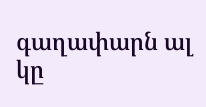գաղափարն ալ կը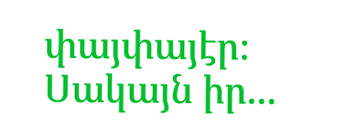փայփայէր։ Սակայն իր...